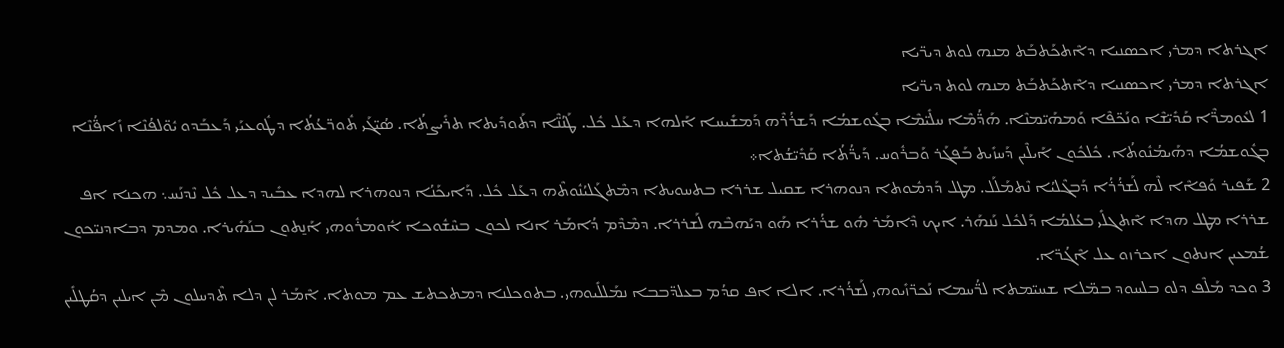ܐܓܪܬܐ ܕܡܪܝ ܐܟܣܢܝܐ ܕܐܶܬܟܰܬܒܰܬ ܡܢܗ ܠܘܬ ܕܝܖ̈ܝܐ
ܐܓܪܬܐ ܕܡܪܝ ܐܟܣܢܝܐ ܕܐܶܬܟܰܬܒܰܬ ܡܢܗ ܠܘܬ ܕܝܖ̈ܝܐ
1 ܠܥܽܘܡܖ̈ܶܐ ܩܰܕܺܝ̈ܫܶܐ ܘܢܰܟ̈ܦܶܐ ܘܰܡܗܰܝ̈ܡܢܶܐ. ܗܰܕ̈ܳܡܶܐ ܚܠܺܝ̈ܡܶܐ ܒܓܽܘܫܡܳܐ ܕܰܫܪܳܪܶܗ ܕܰܡܫܺܝܚܐ ܐܰܠܗܐ ܕܥܰܠ ܟܽܠ. ܛܰܢܳܢ̈ܶܐ ܕܬܰܘܕܺܝܬܐ ܬܪܺܝܨܬܳܐ. ܣܳܝ̈ܓܰܝ ܬܽܘܖ̈ܥܳܬܳܐ ܕܛܽܘܥܝܰܝ ܕܰܥܒܰܕܘ ܝܽܘ̈ܠܦܳܢܶܐ ܙܺܐܦ̈ܳܢܶܐ ܒܓܽܘܫܡܳܐ ܕܗܰܝܡܳܢܽܘܬܳܐ. ܟܽܠܟܽܘܢ ܐܰܝܠܶܝܢ ܕܰܚܙܺܝܬ ܒܰܦܓܰܪ ܘܰܒܪܽܘܚ. ܕܰܝܖ̈ܳܬܳܐ ܩܰܕܺܝ̈ܫܳܬܐ܀
2 ܫܰܦܝܪ ܘܰܦܐܶܐ ܠܶܗ ܠܰܫܪܳܪܳܐ ܕܰܒܓܶܠܝܳܐ ܢܶܬܡܰܠܰܠ. ܡܛܠ ܕܰܕܡܽܘܬܐ ܕܢܘܗܪܐ ܫܩܝܠ ܫܪܪܐ ܒܬܚܘܝܬܐ ܕܡܶܬܓܰܠܝܳܢܽܘܬܶܗ ܕܥܰܠ ܟܽܠ. ܕܰܐܝܟܰܢܳܐ ܕܢܘܗܪܐ ܠܗܕܐ ܥܒܺܝܕ ܕܥܠ ܟܽܠ ܢܶܕܢܰܚ܆ ܗܟܢܐ ܐܦ ܫܪܪܐ ܡܛܠ ܗܕܐ ܐܶܬܓܠܺܝ ܒܥܳܠܡܳܐ ܕܰܠܟܽܠ ܢܰܢܗܰܪ. ܐܝܟ ܕܶܐܡܰܪ ܗܽܘ ܫܪܳܪܐ ܗܰܘ ܕܝܰܗܒܶܗ ܠܰܫܪܪܐ. ܕܡܶܕܶܡ ܕܳܐܡܰܪ ܐܢܐ ܠܟܘܢ ܒܚܶܫܽܘܟܐ ܐܽܘܡܪܽܘܗܝ ܐܰܢ̱ܬܘܢ ܒܢܰܗܺܝܪܐ. ܘܡܕܡ ܕܒܐܕܢܝ̈ܟܘܢ ܫܳܡܥܝܢ ܐܢܬܘܢ ܐܟܪܙܘ ܥܠ ܐܶܓܳܖ̈ܐ.
3 ܘܟܕ ܡܰܠܶܦ ܕܠܘ ܒܠܚܘܕ ܒܡ̈ܠܐ ܫܚܝ̈ܡܬܐ ܠܖ̈ܳܚܡܐ ܢܰܟܖ̈ܙܺܝܘܗܝ ܠܰܫܪܳܪܐ. ܐܠܐ ܐܦ ܩܕܳܡ ܒܥܠܕ̈ܒܒܐ ܢܡܰܠܠܺܝܘܗܝ. ܒܬܘܟܠܢܐ ܕܡܬܟܬܫ ܥܡ ܡܘܬܐ. ܐܶܡܰܪ ܠܢ ܕܠܐ ܬܶܕܚܠܘܢ ܡܶܢ ܐܝܠܝܢ ܕܩܳܛܠܺܝܢ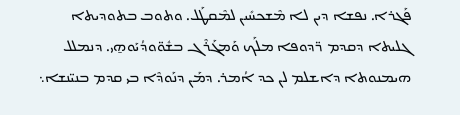ܦܰܓܪܐ. ܢܦܫܐ ܕܝܢ ܠܐ ܡܶܫܟܚܺܝܢ ܠܡܶܩܛܰܠ. ܘܬܘܒ ܒܬܘܕܝܬܐ ܓܠܝܬܐ ܕܩܕܡ ܖ̈ܕܘܦܐ ܡܠܰܟ ܘܰܡܓܰܪܶܓ ܒܫܽܘ̈ܘܕܳܝܰܘܗ̱ܝ. ܕܢܡܠܠ ܗܝܡܢܘܬܐ ܕܐܫܠܡ ܠܢ ܟܕ ܐܳܡܪ. ܕܡܰܢ ܕܢܰܘܕܶܐ ܒܝ ܩܕܡ ܒܢܝ̈ܢܫܐ܆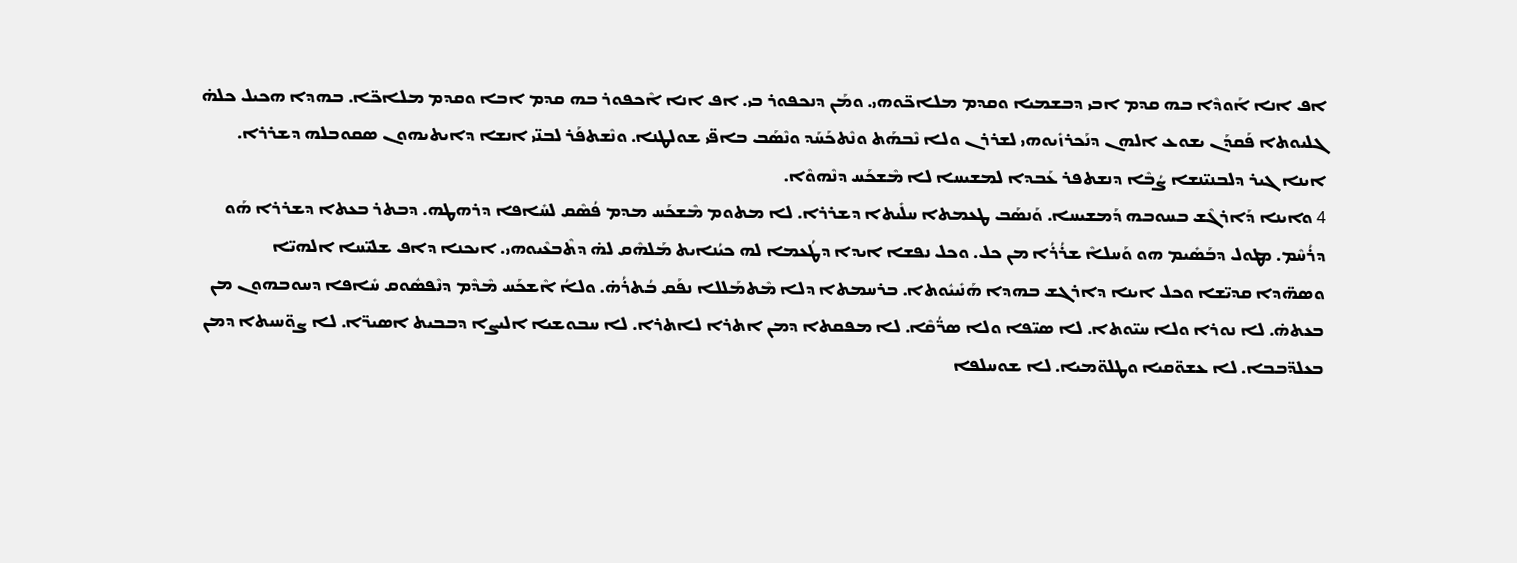ܐܦ ܐܢܐ ܐܰܘܕܶܐ ܒܗ ܩܕܡ ܐܒܝ ܕܒܫܡܝܐ ܘܩܕܡ ܡܠܐܟ̈ܘܗܝ. ܘܡܰܢ ܕܢܟܦܘܪ ܒܝ. ܐܦ ܐܢܐ ܐܶܟܦܘܪ ܒܗ ܩܕܡ ܐܒܐ ܘܩܕܡ ܡܠܐܟ̈ܐ. ܒܗܕܐ ܗܟܝܠ ܟܠܗ̇ ܓܠܝܘܬܐ ܦܰܩܕܰܢ ܝܫܘܥ ܐܠܗܢ ܕܢܰܟܪܙܺܝܘܗܝ ܠܫܪܪܢ ܘܠܐ ܢܶܒܗܰܬ ܘܢܶܬܟܰܚܰܕ ܘܢܶܣܰܒ ܒܐܦ̈ܝ ܫܘܠܛܢܐ. ܘܢܶܫܬܦܰܪ ܠܒܢ̈ܝ ܐܢܫܐ ܕܐܝܬܝܗܘܢ ܣܩܘܒܠܗ ܕܫܪܪܐ. ܐܝܢܐ ܓܝܪ ܕܠܒܢܝ̈ܢܫܐ ܨܳܒܶܐ ܕܢܫܬܦܪ ܥܰܒܕܐ ܠܡܫܝܚܐ ܠܐ ܡܶܫܟܰܚ ܕܢܶܗܘܶܐ.
4 ܘܐܝܢܐ ܕܰܐܪܓܶܫ ܒܚܘܒܗ ܕܰܡܫܝܚܐ. ܘܰܢܣܰܒ ܛܥܡܬܐ ܚܠܺܝܬܐ ܕܫܪܪܐ. ܠܐ ܡܬܘܡ ܡܶܫܟܰܚ ܡܕܡ ܦܳܣܶܩ ܠܚܺܐܦܐ ܕܪܗܛܗ. ܕܒܬܪ ܒܥܬܐ ܕܫܪܪܐ ܗܰܘ ܕܪܳܚܶܡ. ܡܛܘܠ ܕܒܰܣܺܝܡ ܗܘ ܘܰܚܠܐܶ ܫܪܳܪܳܐ ܡܢ ܟܠ. ܘܟܠ ܢܦܫܐ ܐܝܕܐ ܕܛܳܥܡܐ ܠܗ ܟܝܳܢܐܝܬ ܡܰܠܗܶܩ ܠܗ̇ ܕܬܶܒܥܶܝܘܗܝ. ܐܝܟܢܐ ܕܐܦ ܫܠܝ̈ܚܐ ܐܠܗܝ̈ܐ ܘܣܗ̈ܕܐ ܩܕܝ̈ܫܐ ܘܟܠ ܐܝܢܐ ܕܐܪܓܫ ܒܗܕܐ ܗܰܢܺܝܝܽܘܬܐ. ܒܪܚܡܬܐ ܕܠܐ ܡܶܬܡܰܠܠܐ ܢܦܰܩ ܒܳܬܪܳܗ̇. ܘܠܐܳ ܐܶܫܟܰܚ ܡܶܕܶܡ ܕܢܶܦܣܽܘܩ ܚܺܐܦܐ ܕܚܘܒܗܘܢ ܡܢ ܒܥܬܗ̇. ܠܐ ܢܘܪܐ ܘܠܐ ܚܝ̈ܘܬܐ. ܠܐ ܣܝ̈ܦܐ ܘܠܐ ܣܖ̈ܳܩܶܐ. ܠܐ ܡܦܩܬܐ ܕܡܢ ܐܬܪܐ ܠܐܬܪܐ. ܠܐ ܚܒܘܫܝܐ ܐܠܝܨܐ ܕܒܒܝܬ ܐܣܝܖ̈ܐ. ܠܐ ܨܘ̈ܚܝܬܐ ܕܡܢ ܒܥܠܕ̈ܒܒܐ. ܠܐ ܥܫܘ̈ܩܝܐ ܘܛܠܘ̈ܡܝܐ. ܠܐ ܫܘܚܠܦܐ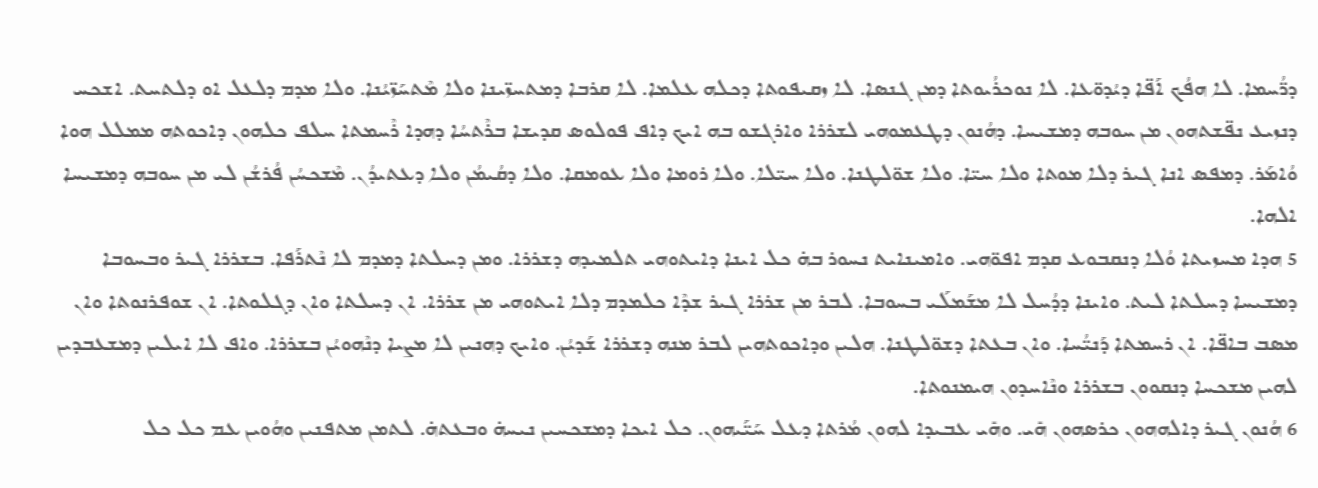ܕܖ̈ܳܚܡܐ. ܠܐ ܗܦܳܟ ܐܰܦ̈ܐ ܕܝܳܕܘ̈ܥܐ. ܠܐ ܢܘܟܪܳܝܘܬܐ ܕܡܢ ܓܢܣܐ. ܠܐ ܙܩܝܦܘܬܐ ܕܟܠܗ ܥܠܡܐ. ܠܐ ܩܪܒܐ ܕܡܬܚܙ̈ܝܢܐ ܘܠܐ ܡܶܬܚܰܙ̈ܝܳܢܐ. ܘܠܐ ܡܕܡ ܕܠܥܠ ܐܘ ܕܠܬܚܬ. ܐܫܟܚ ܕܢܙܝܥ ܢܦ̈ܫܬܗܘܢ ܡܢ ܚܘܒܗ ܕܡܫܝܚܐ. ܕܗܳܢܘܢ ܕܛܥܡܘܗܝ ܠܫܪܪܐ ܘܐܪܓܫܘ ܒܗ ܐܝܟ ܕܐܦ ܦܘܠܘܣ ܩܕܝܫܐ ܒܪܶܬܚܳܐ ܕܗܕܐ ܪܶܚܡܬܐ ܚܠܦ ܟܠܗܘܢ ܕܐܟܘܬܗ ܡܡܠܠ ܗܘܐ ܘܳܐܡܰܪ. ܕܡܦܣ ܐܢܐ ܓܝܪ ܕܠܐ ܡܘܬܐ ܘܠܐ ܚܝ̈ܐ. ܘܠܐ ܫܘ̈ܠܛܢܐ. ܘܠܐ ܚܝ̈ܠܐ. ܘܠܐ ܪܘܡܐ ܘܠܐ ܥܘܡܩܐ. ܘܠܐ ܕܩܳܝܡܳܢ ܘܠܐ ܕܥܬܝܕܳܢ. ܡܶܫܟܚܳܢ ܦܳܪܫܳܢ ܠܝ ܡܢ ܚܘܒܗ ܕܡܫܝܚܐ ܐܠܗܐ.
5 ܗܕܐ ܡܚܙܝܬܐ ܘܳܠܐ ܕܢܩܒܘܥ ܩܕܡ ܐܦܘ̈ܗܝ. ܘܐܡܝܢܐܝܬ ܢܚܘܪ ܒܗ̇ ܟܠ ܐܝܢܐ ܕܐܝܬܘܗܝ ܬܠܡܝܕܗ ܕܫܪܪܐ. ܘܡܢ ܕܚܠܬܐ ܕܡܕܡ ܠܐ ܢܶܬܪܰܦܐ. ܒܫܪܪܐ ܓܝܪ ܘܒܚܘܒܐ ܕܡܫܝܚܐ ܕܚܠܬܐ ܠܝܬ. ܘܐܝܢܐ ܕܕܳܚܠ ܠܐ ܡܫܰܡܠܰܝ ܒܚܘܒܐ. ܠܒܪ ܡܢ ܫܪܪܐ ܓܝܪ ܫܕܶܐ ܟܠܡܕܡ ܕܠܐ ܐܝܬܘܗܝ ܡܢ ܫܪܪܐ. ܐܢ ܕܚܠܬܐ ܘܐܢ ܕܓܠܘܬܐ. ܐܢ ܫܘܦܪܢܘܬܐ ܘܐܢ ܡܣܒ ܒܐܦ̈ܐ. ܐܢ ܪܚܡܬܐ ܕܰܢܝ̈ܳܚܐ. ܘܐܢ ܒܥܬܐ ܕܫܘ̈ܠܛܢܐ. ܗܠܝܢ ܘܕܐܟܘܬܗܝܢ ܠܒܪ ܡܢܗ ܕܫܪܪܐ ܫܰܕܝܳܢ. ܘܐܝܟ ܕܗܢܝܢ ܠܐ ܡܨܝܐ ܕܢܶܗܘܝܳܢ ܒܫܪܪܐ. ܘܐܦ ܠܐ ܐܝܠܝܢ ܕܡܫܥܒܕܝܢ ܠܗܝܢ ܡܫܟܚܐ ܕܢܩܘܘܢ ܒܫܪܪܐ ܘܢܶܐܚܕܘܢ ܗܝܡܢܘܬܐ.
6 ܗܳܢܘܢ ܓܝܪ ܕܐܠܗܗܘܢ ܟܪܣܗܘܢ ܗܺܝ. ܘܗܺܝ ܥܒܝܕܐ ܠܗܘܢ ܡܳܪܬܐ ܕܥܠ ܚܰܝ̈ܰܝܗܘܢ. ܟܠ ܐܝܟܐ ܕܡܫܟܚܝܢ ܢܝܚܗ̇ ܘܒܥܬܗ̇. ܠܬܡܢ ܡܬܦܢܝܢ ܘܗܳܘܝܢ ܥܡ ܟܠ ܟܠ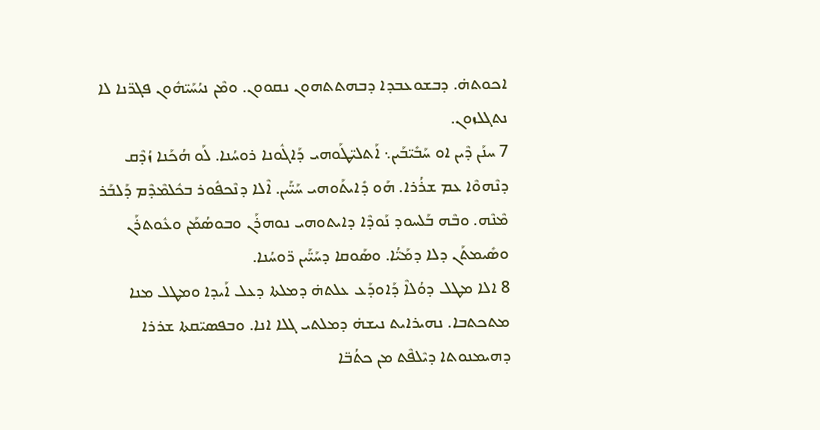ܐܟܘܬܗ̇. ܕܒܫܘܥܒܕܐ ܕܒܗܬܬܗܘܢ ܢܩܘܘܢ. ܘܡܶܢ ܢܝܳܚܰܝ̈ܗܽܘܢ ܦܓܖ̈ܢܐ ܠܐ ܢܬܓܠܙܘܢ.
7 ܚܢܰܢ ܕܶܝܢ ܐܘ ܚܰܒܺܝ̈ܒܰܝܢ܆ ܐܰܬܠܝ̈ܛܰܘܗܝ ܕܰܐܓܽܘܢܐ ܪܘܚܳܢܐ. ܠܰܘ ܗܳܟܰܢܐ ܙܳܕܶܩ ܕܢܶܗܘܶܐ ܥܡ ܫܪܳܪܐ. ܗܰܘ ܕܺܐܝܬܰܘܗܝ ܚܰܝ̈ܰܝܢ. ܐܶܠܐ ܕܢܶܟܦܽܘܪ ܒܟܽܠܡܶܕܶܡ ܕܰܠܒܰܪ ܡܶܢܶܗ. ܘܒܶܗ ܒܰܠܚܘܕ ܢܰܘܕܶܐ ܕܐܝܬܘܗܝ ܢܘܗܪܰܢ ܘܒܘܣܳܡܰܢ ܘܥܽܘܬܪܰܢ ܘܣܺܝܡܬܰܢ ܕܠܐ ܕܡܰܝ̈ܳܐ. ܘܣܰܘܩܐ ܕܚܰܝ̈ܰܝܢ ܖ̈ܘܚܳܢܐ.
8 ܐܠܐ ܡܛܠ ܕܘܳܠܐܶ ܕܰܐܘܕܰܥ ܥܠܬܗ̇ ܕܡܠܬܐ ܕܥܠ ܐܰܝܕܐ ܘܡܛܠ ܡܢܐ ܡܬܟܬܒܐ. ܢܗܝܪܐܝܬ ܢܝܫܗ̇ ܕܡܠܬܝ ܓܠܐ ܐܢܐ. ܘܒܦܣܝ̈ܩܬܐ ܫܪܪܐ ܕܗܝܡܢܘܬܐ ܕܝܶܠܦܶܬ ܡܢ ܟܬܳܒ̈ܐ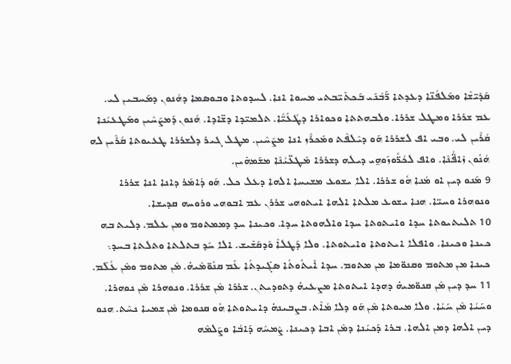ܩܰܕܺܝ̈ܫܶܐ ܘܡܰܠܦܳܢ̈ܐ ܕܥܕܬܐ ܖ̈ܰܒܳܢܰܝ ܒܰܟܬܺܝ̈ܒܬܝ ܡܚܘܐ ܐܢܐ. ܠܚܕܘܬܐ ܘܒܘܣܡܐ ܕܗܳܢܘܢ ܕܡܰܚܒܝܢ ܠܝ. ܥܡ ܫܪܪܐ ܘܡܛܠ ܫܪܪܐ. ܘܠܒܗܬܬܐ ܘܟܘܐܪܐ ܕܛܳܥܰܝ̈ܳܐ. ܬܠܡܝ̈ܕܐ ܕܫ̈ܐܕܐ. ܗܳܢܘܢ ܕܰܡܨܰܚܶܝܢ ܘܡܰܛܥܝܳܢܐ ܩܳܪܶܝܢ ܠܝ. ܘܒܝ ܐܦ ܠܫܪܪܐ ܗܰܘ ܕܝܶܠܦܶܬ ܘܡܰܟܪܶܙ ܐܢܐ ܡܨܰܚܶܝܢ. ܡܛܠ ܓܝܪ ܕܠܫܪܪܐ ܛܥܝܘܬܐ ܩܳܪܶܝܢ ܠܗ ܗܳܢܽܘܢ ܙܺܐܦ̈ܳܢܶܐ. ܘܐܦ ܠܟܳܖ̈ܽܘܙܰܘܗ̱ܝ ܕܝܠܗ ܕܫܪܪܐ ܡܰܛܥ̈ܝܳܢܶܐ ܡܫܰܡܗܺܝܢ.
9 ܡܰܢܘ ܕܝܢ ܐܘ ܡܳܢܐ ܗܽܘ ܫܪܪܐ. ܐܠܐ ܝܫܘܥ ܡܫܝܚܐ ܐܠܗܐ ܕܥܠ ܟܠ. ܗܰܘ ܕܳܐܡܰܪ ܕܐܢܐ ܐܢܐ ܫܪܪܐ ܘܢܘܗܪܐ ܘܚܝ̈ܐ. ܗܢܐ ܝܫܘܥ ܡܠܬܐ ܐܠܗܐ ܐܝܬܘܗܝ ܫܪܪܢ ܥܡ ܐܒܘܗܝ ܘܪܘܚܗ ܩܕܝܫܐ.
10 ܬܠܝܬܝܘܬܐ ܚܕܐ ܘܐܝܬܘܬܐ ܚܕܐ ܘܐܠܗܘܬܐ ܚܕܐ. ܘܟܝܢܐ ܚܕ ܕܡܡܬܘܡ ܘܡܢ ܥܠܡ. ܕܠܝܬ ܒܗ ܟܝܢܐ ܘܟܝܢܐ. ܘܐܦܠܐ ܐܝܬܘܬܐ ܘܐܝܬܘܬܐ. ܘܠܐ ܕܰܛܠܐܶ ܘܰܕܩܰܫܺܝܫ. ܐܠܐ ܚܰܕ ܒܬܠܬܐ ܘܬܠܬܐ ܒܚܕ܆ ܟܝܢܐ ܡܢ ܡܬܘܡ ܘܩܢܘ̈ܡܐ ܡܢ ܡܬܘܡ. ܚܕܐ ܐܺܝܬܽܘܬܳܐ ܣܓܺܝܕܬܳܐ ܥܰܡ ܩܢܽܘ̈ܡܶܝܗ̇. ܡܶܢ ܡܬܘܡ ܘܡܶܢ ܥܳܠܰܡ.
11 ܚܕ ܕܝܢ ܡܶܢ ܩܢܘ̈ܡܝܗ̇ ܕܗܕܐ ܐܝܬܘܬܐ ܡܨܥܝܗ̇ ܕܬܘܕܝܬܢ. ܫܪܪܐ ܡܶܢ ܫܪܪܐ. ܘܢܘܗܪܐ ܡܶܢ ܢܘܗܪܐ. ܘܚܰܝܳܐ ܡܶܢ ܚܰܝܳܐ. ܘܠܐ ܡܝܘܬܐ ܡܶܢ ܗܰܘ ܕܠܐ ܡܳܐܶܬ. ܒܨܒܝܢܗ̇ ܕܐܝܬܘܬܐ ܗܽܘ ܩܢܘܡܐ ܡܶܢ ܫܡܝܐ ܢܚܶܬ. ܗܢܘ ܕܝܢ ܐܠܗܐ ܕܡܢ ܐܠܗܐ. ܒܪܐ ܕܰܟܝܳܢܐ ܕܡܶܢ ܐܒܐ ܕܟܝܢܐ. ܨܶܡܚܶܗ ܕܰܐܒܳܐ ܘܨܰܠܡܶܗ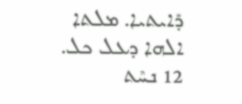ܕܺܐܝܬܝܐ. ܡܠܬܐ ܐܠܗܐ ܕܥܠ ܟܠ.
12 ܢܚܶܬ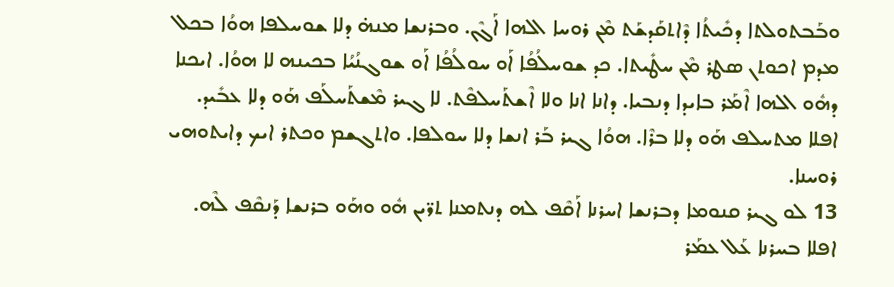ܘܒܰܒܬܘܠܬܐ ܕܟܺܝܬܳܐ ܕܶܐܬܩܰܕܫܰܬ ܡܶܢ ܪܘܚܐ ܐܠܗܐ ܐܰܓܶܢ. ܘܒܪܢܫܐ ܡܢܗ̇ ܕܠܐ ܫܘܚܠܦܐ ܗܘܳܐ ܒܟܠ ܡܕܡ ܐܟܘܬܢ ܣܛܪ ܡܶܢ ܚܛܺܝܬܐ. ܟܕ ܫܘܚܠܳܦܳܐ ܐܰܘ ܚܘܠܳܦܳܐ ܐܰܘ ܫܘܓܢܳܝܳܐ ܒܟܝܢܗ ܠܐ ܗܘܳܐ. ܐܝܟܢܐ ܕܗܽܘ ܐܠܗܐ ܐܶܡܰܪ ܒܐܝܕܐ ܕܢܒܝܐ. ܕܐܢܐ ܐܢܐ ܘܠܐ ܐܶܫܬܰܚܠܦܶܬ. ܠܐ ܓܝܪ ܡܶܫܬܰܚܠܰܦ ܗܰܘ ܕܠܐ ܥܒܺܝܕ. ܐܦܠܐ ܡܬܚܠܦ ܗܰܘ ܕܠܐ ܒܪܶܐ. ܗܘܳܐ ܓܝܪ ܒܰܪ ܐܢܫܐ ܕܠܐ ܚܘܠܦܐ. ܘܐܬܓܫܡ ܘܟܬܪ ܐܝܟ ܕܐܝܬܘܗܝ ܪܘܚܢܐ.
13 ܠܘ ܓܝܪ ܩܢܘܡܐ ܕܒܪܢܫܐ ܐܚܪܢܐ ܐܰܩܶܦ ܠܗ ܕܢܬܡܢܐ ܬܖ̈ܝܢ ܗܽܘ ܘܗܰܘ ܒܪܢܫܐ ܕܰܢܩܶܦ ܠܶܗ. ܐܦܠܐ ܒܚܪܢܐ ܥܰܠ ܥܡܰܪ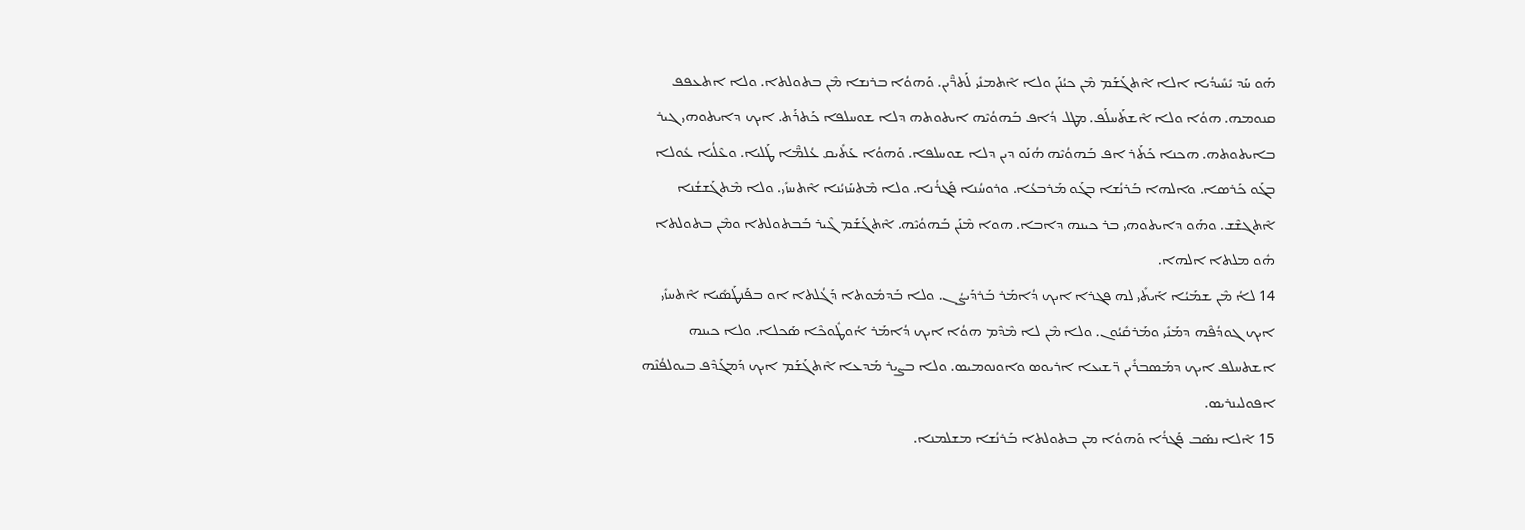ܗܰܘ ܚܰܕ ܝܺܚܺܝܕܳܝܐ ܐܠܐ ܐܶܬܓܰܫܰܡ ܡܶܢ ܟܝܳܢܰܢ ܘܠܐ ܐܶܬܡܢܺܝ ܠܰܬܖ̈ܶܝܢ. ܘܰܗܘܳܐ ܒܪܢܫܐ ܡܶܢ ܒܬܘܠܬܐ. ܘܠܐ ܐܬܥܦܦ ܩܢܘܡܗ. ܗܘܳܐ ܘܠܐ ܐܶܫܬܰܚܠܰܦ. ܡܛܠ ܕܳܐܦ ܒܰܗܘܳܝܶܗ ܐܝܬܘܬܗ ܕܠܐ ܫܘܚܠܦܐ ܟܰܬܪܰܬ. ܐܝܟ ܕܐܝܬܘܗܝ ܓܝܪ ܒܐܝܬܘܬܗ. ܗܟܢܐ ܟܰܬܰܪ ܐܦ ܒܰܗܘܳܝܶܗ ܗܳܢܰܘ ܕܝܢ ܕܠܐ ܫܘܚܠܦܐ. ܘܰܗܘܳܐ ܥܰܬܺܝܩ ܥܳܠܡ̈ܶܐ ܛܰܠܝܐ. ܘܥܶܠܳܝܐ ܥܽܘܠܐ ܒܓܰܘ ܟܰܪܣܐ. ܘܐܠܗܐ ܒܰܪܢܳܫܐ ܒܓܰܘ ܡܰܪܒܥܳܐ. ܘܪܘܚܳܢܐ ܦܰܓܪܳܢܐ. ܘܠܐ ܡܶܬܚܰܙܝܳܢܐ ܐܶܬܚܙܺܝ. ܘܠܐ ܡܶܬܓܰܫܫܳܢܐ ܐܶܬܓܫܶܫ. ܘܗܰܘ ܕܐܝܬܘܗܝ ܒܪ ܟܝܢܗ ܕܐܒܐ. ܗܘܐ ܡܶܢܰܢ ܒܰܗܘܳܝܶܗ. ܐܶܬܓܰܫܰܡ ܓܶܝܪ ܒܰܒܬܘܠܬܐ ܘܡܶܢ ܒܬܘܠܬܐ ܗܽܘ ܡܠܬܐ ܐܠܗܐ.
14 ܠܐܳ ܡܶܢ ܫܡܰܝܳܐ ܐܰܝܬܺܝ ܠܗ ܦܓܪܐ ܐܝܟ ܕܳܐܡܰܪ ܒܰܪܕܰܝܨܳܢ. ܘܠܐ ܒܰܕܡܽܘܬܐ ܕܰܓܳܠܬܐ ܐܘ ܒܦܰܢܛܰܣܺܝܐ ܐܶܬܚܙܺܝ ܐܝܟ ܓܘܕܳܦܶܗ ܕܡܰܢܺܝ ܘܡܰܪܩܺܝܳܘܢ. ܘܠܐ ܡܶܢ ܠܐ ܡܶܕܶܡ ܗܘܳܐ ܐܝܟ ܕܳܐܡܰܪ ܐܳܘܛܽܘܟܶܐ ܣܰܟܠܐ. ܘܠܐ ܟܝܢܗ ܐܫܬܚܠܦ ܐܝܟ ܕܡܰܣܒܪܺܝܢ ܖ̈ܫܝܥܐ ܐܪܝܘܣ ܘܐܘܢܘܡܝܣ. ܘܠܐ ܒܨܝܪ ܡܰܕܥܐ ܐܶܬܓܰܫܰܡ ܐܝܟ ܕܰܡܓܰܕܶܦ ܒܝܘܠܦܳܢܶܗ ܐܦܘܠܝܢܪܝܣ.
15 ܐܶܠܐ ܢܣܰܒ ܦܰܓܪܳܐ ܘܰܗܘܳܐ ܡܢ ܒܬܘܠܬܐ ܒܰܪܢܳܫܐ ܡܫܠܡܢܐ.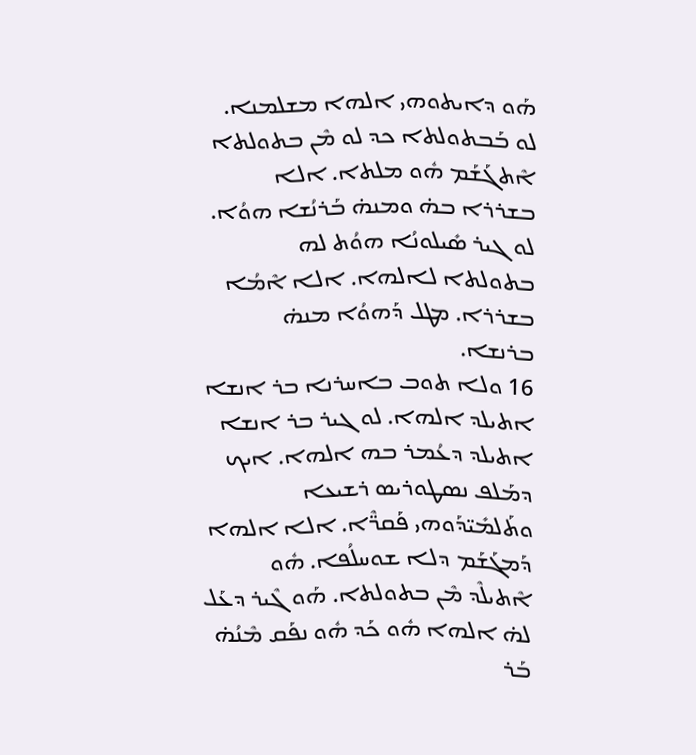ܗܰܘ ܕܐܝܬܘܗܝ ܐܠܗܐ ܡܫܠܡܢܐ. ܠܘ ܒܰܒܬܘܠܬܐ ܟܕ ܠܘ ܡܶܢ ܒܬܘܠܬܐ ܐܶܬܓܰܫܰܡ ܗܽܘ ܡܠܬܐ. ܐܠܐ ܒܫܪܪܐ ܒܗ̇ ܘܡܢܗ̇ ܒܰܪܢܳܫܐ ܗܘܳܐ. ܠܘ ܓܝܪ ܣܺܝܠܘܢܳܐ ܗܘܳܬ ܠܗ ܒܬܘܠܬܐ ܠܐܠܗܐ. ܐܠܐ ܐܶܡܳܐ ܒܫܪܪܐ. ܡܛܠ ܕܰܗܘܳܐ ܡܢܗ̇ ܒܪܢܫܐ.
16 ܘܠܐ ܬܘܒ ܒܐܚܪܢܐ ܒܪ ܐܢܫܐ ܐܬܝܠܕ ܐܠܗܐ. ܠܘ ܓܝܪ ܒܪ ܐܢܫܐ ܐܬܝܠܕ ܕܥܳܡܪ ܒܗ ܐܠܗܐ. ܐܝܟ ܕܡܰܠܦ ܢܣܛܘܪܝܣ ܪܫܝܥܐ ܘܬܰܠܡܺܝ̈ܕܰܘܗܝ ܦܰܩܖ̈ܶܐ. ܐܠܐ ܐܠܗܐ ܕܰܡܓܰܫܰܡ ܕܠܐ ܫܘܚܠܳܦܐ. ܗܽܘ ܐܶܬܝܠܶܕ ܡܶܢ ܒܬܘܠܬܐ. ܗܰܘ ܓܶܝܪ ܕܥܰܠ ܠܗ̇ ܐܠܗܐ ܗܽܘ ܟܰܕ ܗܽܘ ܢܦܰܩ ܡܶܢܳܗ̇ ܒܰܪ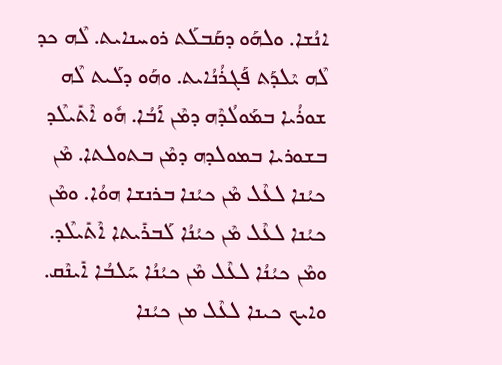ܐܢܳܫܐ. ܘܠܗܰܘ ܕܩܰܒܠܰܬ ܪܘܚܢܐܝܬ. ܠܶܗ ܟܕ ܠܶܗ ܝܶܠܕܰܬ ܦܰܓܪܳܢܳܐܝܬ. ܘܗܰܘ ܕܠܰܝܬ ܠܶܗ ܫܘܪܳܝܐ ܒܡܰܘܠܳܕܶܗ ܕܡܶܢ ܐܰܒܳܐ. ܗܽܘ ܐܶܬܺܝܠܶܕ ܒܫܘܪܝܐ ܒܡܘܠܕܗ ܕܡܶܢ ܒܬܘܠܬܐ. ܡܶܢ ܟܝܳܢܐ ܠܥܶܠ ܡܶܢ ܟܝܳܢܐ ܒܪܢܫܐ ܗܘܳܐ. ܘܡܶܢ ܟܝܳܢܐ ܠܥܶܠ ܡܶܢ ܟܝܳܢܳܐ ܠܰܒܪܺܝܬܐ ܐܶܬܺܝܠܶܕ. ܘܡܶܢ ܟܝܳܢܳܐ ܠܥܶܠ ܡܶܢ ܟܝܳܢܳܐ ܚܰܠܒܳܐ ܐܺܝܢܶܩ. ܘܐܝܟ ܟܝܢܐ ܠܥܶܠ ܡܢ ܟܝܳܢܐ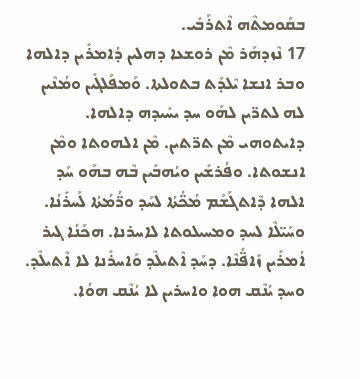ܒܩܰܘܡܬܶܗ ܐܶܬܪܰܒܺܝ.
17 ܢܶܙܕܗܰܪ ܡܶܢ ܪܘܫܥܐ ܕܗܠܝܢ ܕܳܐܡܪܺܝܢ ܕܐܠܗܐ ܘܒܪ ܐܢܫܐ ܝܶܠܕܰܬ ܒܬܘܠܬܐ. ܘܰܡܦܰܠܓܺܝܢ ܘܡܳܢܶܝܢ ܠܗ ܠܬܖ̈ܝܢ ܠܗܰܘ ܚܕ ܝܚܺܝܕܗ ܕܐܠܗܐ. ܕܐܝܬܘܗܝ ܡܶܢ ܬܖ̈ܬܝܢ. ܡܶܢ ܐܠܗܘܬܐ ܘܡܶܢ ܐܢܫܘܬܐ. ܘܦܳܪܫܺܝܢ ܘܝܳܗܒܺܝܢ ܒܶܗ ܒܗܰܘ ܚܰܕ ܐܠܗܐ ܕܶܐܬܓܰܫܰܡ ܡܳܟ̈ܳܬܳܐ ܠܚܰܕ ܘܖ̈ܳܡܳܬܳܐ ܠܰܚܪܺܢܳܐ. ܘܚܰܝ̈ܠܶܐ ܠܚܕ ܘܡܚܝܠܘܬܐ ܠܐܚܪܢܐ. ܗܟܰܢܳܐ ܓܝܪ ܐܳܡܪܺܝܢ ܙܺܐܦ̈ܳܢܶܐ. ܕܚܰܕ ܐܶܬܝܠܶܕ ܘܰܐܚܪܺܢܐ ܠܐ ܐܶܬܝܠܶܕ. ܘܚܕ ܝܳܢܶܩ ܗܘܐ ܘܐܚܪܝܢ ܠܐ ܝܳܢܶܩ ܗܘܳܐ.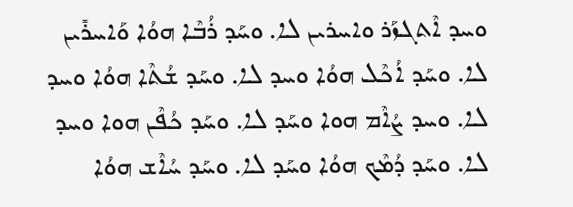ܘܚܕ ܐܶܬܓܙܰܪ ܘܐܚܪܝܢ ܠܐ. ܘܚܰܕ ܪܳܒܶܐ ܗܘܳܐ ܘܰܐܚܪܺܝܢ ܠܐ. ܘܚܰܕ ܐܳܟܶܠ ܗܘܳܐ ܘܚܕ ܠܐ. ܘܚܰܕ ܫܳܬܶܐ ܗܘܳܐ ܘܚܕ ܠܐ. ܘܚܕ ܨܳܐܶܡ ܗܘܐ ܘܚܰܕ ܠܐ. ܘܚܰܕ ܟܳܦܶܢ ܗܘܐ ܘܚܕ ܠܐ. ܘܚܰܕ ܕܳܡܶܟ ܗܘܳܐ ܘܚܰܕ ܠܐ. ܘܚܰܕ ܚܳܐܶܫ ܗܘܳܐ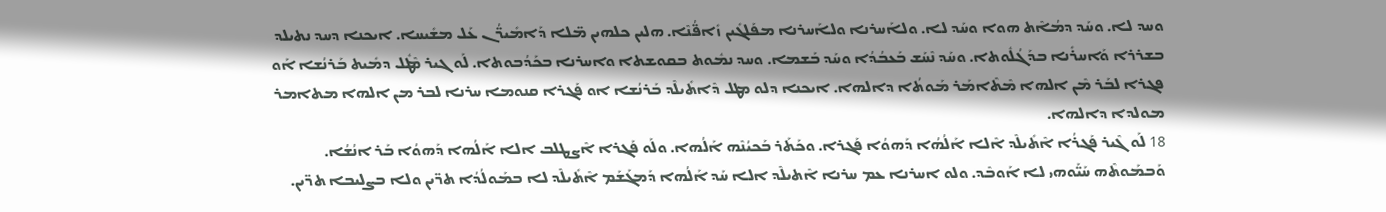ܘܚܕ ܠܐ. ܘܚܰܕ ܕܡܳܐܶܬ ܗܘܐ ܘܚܰܕ ܠܐ. ܘܠܐܰܚܪܢܐ ܘܠܐܰܚܪܢܐ ܡܦܰܠܓܺܝܢ ܙܺܐܦ̈ܳܢܶܐ. ܗܠܝܢ ܟܠܗܝܢ ܡ̈ܠܐ ܕܰܐܡܺܝܖ̈ܳܢ ܥܰܠ ܡܫܺܝܚܐ. ܐܝܟܢܐ ܕܚܕ ܢܬܝܠܕ ܒܫܪܪܐ ܘܰܐܚܪܺܢܐ ܒܕܰܓܳܠܽܘܬܐ. ܘܚܰܕ ܢܶܚܰܫ ܒܰܥܒܳܕܳܐ ܘܚܰܕ ܒܰܫܡܐ. ܘܚܕ ܢܡܽܘܬ ܒܩܘܫܬܐ ܘܐܚܪܢܐ ܒܟܰܕܳܒܘܬܐ. ܠܰܘ ܓܝܪ ܡܶܛܽܠ ܕܡܺܝܬ ܒܰܪܢܳܫܐ ܐܰܘ ܦܓܪܐ ܠܒܰܪ ܡܶܢ ܐܠܗܐ ܡܶܬܶܐܡܰܪ ܡܰܘܬܳܐ ܕܐܠܗܐ. ܐܝܟܢܐ ܕܠܘ ܡܛܠ ܕܶܐܬܺܝܠܶܕ ܒܰܪܢܳܫܐ ܐܘ ܦܰܓܪܐ ܩܢܘܡܐ ܚܪܢܐ ܠܒܪ ܡܢ ܐܠܗܐ ܡܬܐܡܪ ܡܘܠܕܐ ܕܐܠܗܐ.
18 ܠܰܘ ܓܶܝܪ ܦܰܓܪܳܐ ܐܶܬܺܝܠܶܕ ܐܶܠܐ ܐܰܠܳܗܳܐ ܕܰܗܘܳܐ ܦܰܓܪܐ. ܘܟܰܬܰܪ ܒܰܟܝܳܢܶܗ ܐܰܠܳܗܐ. ܘܠܰܘ ܦܰܓܪܐ ܐܶܨܛܠܒ ܐܠܐ ܐܰܠܳܗܐ ܕܰܗܘܳܐ ܒܰܪ ܐܢܳܫܳܐ. ܘܰܒܡܰܘܬܶܗ ܚܰܝ̈ܰܘܗܝ ܠܐ ܐܰܘܒܶܕ. ܘܠܘ ܐܚܪܢܐ ܥܡ ܚܪܢܐ ܐܶܬܝܠܶܕ ܐܠܐ ܚܰܕ ܐܰܠܳܗܐ ܕܰܡܓܰܫܰܡ ܐܶܬܺܝܠܶܕ ܠܐ ܒܡܰܘܠܳܕܳܐ ܬܖ̈ܝܢ ܘܠܐ ܒܨܠܝܒܐ ܬܖ̈ܝܢ.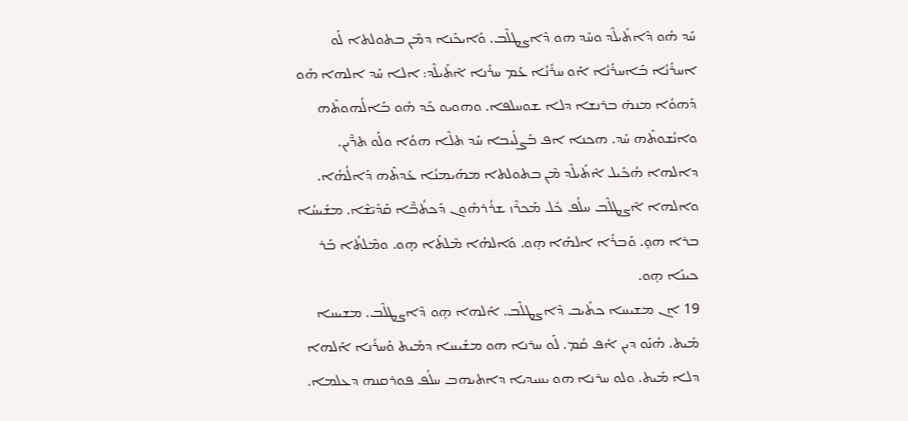ܚܰܕ ܗܽܘ ܕܶܐܬܺܝܠܶܕ ܘܚܰܕ ܗܘ ܕܶܐܨܛܠܶܒ. ܘܰܐܝܟܰܢܐ ܕܡܶܢ ܒܬܘܠܬܐ ܠܰܘ ܐܚܪܺܢܳܐ ܒܰܐܚܪܺܢܳܐ ܐܰܘ ܚܪܺܢܳܐ ܥܰܡ ܚܪܺܢܐ ܐܶܬܺܝܠܶܕ: ܐܠܐ ܚܰܕ ܐܠܗܐ ܗܰܘ ܕܰܗܘܳܐ ܡܢܗ̇ ܒܪܢܫܐ ܕܠܐ ܫܘܚܠܦܐ. ܘܗܘܝܘ ܟܰܕ ܗܽܘ ܒܰܐܠܳܗܘܬܶܗ ܘܐܢܳܫܘܬܶܗ ܚܰܕ. ܗܟܢܐ ܐܦ ܒܰܨܠܺܝܒܐ ܚܰܕ ܬܠܶܐ ܗܘܳܐ ܘܠܰܘ ܬܖ̈ܶܝܢ. ܕܐܠܗܐ ܗܳܟܺܝܠ ܐܶܬܺܝܠܶܕ ܡܶܢ ܒܬܘܠܬܐ ܡܗܰܝܡܢܳܐ ܥܺܕܬܶܗ ܕܰܐܠܳܗܳܐ. ܘܐܠܗܐ ܐܶܨܛܠܶܒ ܚܠܳܦ ܟܽܠ ܡܰܟܪܶܙ ܫܪܳܪܗܽܘܢ ܕܰܟܬܳܒ̈ܶܐ ܩܰܕܺܝ̈ܫܶܐ. ܡܫܺܝܚܳܐ ܒܪܐ ܗܘ̣. ܘܰܒܪܳܐ ܐܠܗܰܐ ܗ̣ܘ. ܘܰܐܠܗܳܐ ܡܶܠܬܰܐ ܗ̣ܘ. ܘܡܶܠܬܳܐ ܒܰܪ ܟܝܢܰܐ ܗ̣ܘ.
19 ܐܢ ܡܫܝܚܐ ܟܬܺܝܒ ܕܶܐܨܛܠܶܒ. ܐܰܠܗܐ ܗ̣ܘ ܕܶܐܨܛܠܶܒ. ܡܫܝܚܐ ܡܺܝܬ. ܗܳܢܰܘ ܕܝܢ ܐܳܦ ܩܳܡ. ܠܰܘ ܚܪܢܐ ܗܘ ܡܫܺܝܚܐ ܕܡܺܝܬ ܘܰܚܪܺܢܐ ܐܰܠܗܐ ܕܠܐ ܡܺܝܬ. ܘܠܘ ܚܪܢܐ ܗܘ ܝܚܝܕܝܐ ܕܐܬܝܗܒ ܚܠܳܦ ܦܘܪܩܢܗ ܕܥܠܡܐ.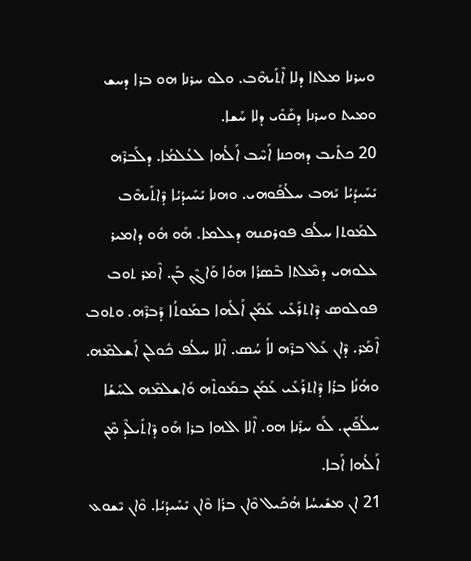ܘܚܪܢܐ ܡܠܬܐ ܕܠܐ ܐܶܬܺܝܗܶܒ. ܘܠܘ ܚܪܢܐ ܗܘ ܒܪܐ ܕܚܫ ܘܡܝܬ ܘܚܪܢܐ ܕܩܰܘܺܝ ܕܠܐ ܚܰܫܐ.
20 ܟܬܺܝܒ ܕܗܟܢܐ ܐܰܚܶܒ ܐܰܠܳܗܐ ܠܥܳܠܡܳܐ. ܕܠܰܒܪܶܗ ܝܺܚܺܝܕܳܝܳܐ ܝܰܗܒ ܚܠܳܦܰܘܗܝ. ܘܗܢܐ ܝܺܚܺܝܕܳܝܳܐ ܕܶܐܬܺܝܗܶܒ ܠܡܰܘܬܐ ܚܠܳܦ ܦܘܪܩܢܗ ܕܥܠܡܐ. ܗܰܘ ܗܽܘ ܕܐܡܝܪ ܥܠܘܗܝ ܕܡܶܠܬܐ ܒܶܣܪܳܐ ܗܘܳܐ ܘܰܐܓܶܢ ܒܰܢ. ܐܶܡܪ ܬܘܒ ܦܘܠܘܣ ܕܶܐܬܪܰܥܺܝ ܥܰܡܰܢ ܐܰܠܳܗܐ ܒܡܰܘܬܳܐ ܕܰܒܪܶܗ. ܘܬܘܒ ܐܶܡܰܪ. ܕܶܐܢ ܥܰܠ ܒܪܶܗ ܠܐܳ ܚܳܣ. ܐܶܠܐ ܚܠܳܦ ܟܽܘܠܢ ܐܰܫܠܡܶܗ. ܘܗܳܢܳܐ ܒܪܳܐ ܕܶܐܬܪܰܥܺܝ ܥܰܡܰܢ ܒܡܰܘܬܶܗ ܘܰܐܫܠܡܶܗ ܠܚܰܫܳܐ ܚܠܳܦܰܝܢ. ܠܰܘ ܚܪܺܢܐ ܗܘ. ܐܶܠܐ ܐܠܗܐ ܒܪܐ ܗܰܘ ܕܶܐܬܺܝܠܶܕ ܡܶܢ ܐܰܠܳܗܐ ܐܰܒܐ.
21 ܐܢ ܡܫܺܝܚܳܐ ܗܳܟܺܝܠ ܘܶܐܢ ܒܪܳܐ ܘܶܐܢ ܝܺܚܺܝܕܳܝܳܐ. ܘܶܐܢ ܝܶܫܘܥ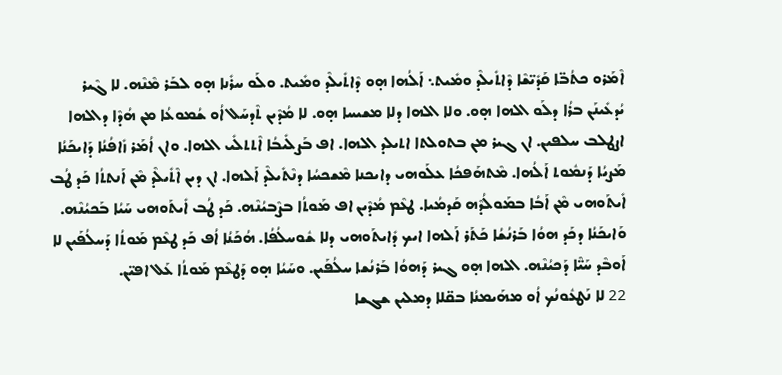ܐܶܡܰܪܘ ܟܬܳܒ̈ܐ ܩܰܕܺܝ̈ܫܶܐ ܕܶܐܬܺܝܠܶܕ ܘܡܺܝܬ܆ ܐܰܠܳܗܐ ܗ̣ܘ ܕܶܐܬܺܝܠܶܕ ܘܡܺܝܬ. ܘܠܰܘ ܚܪܺܢܐ ܗ̣ܘ ܠܒܰܪ ܡܶܢܶܗ. ܠܐ ܓܶܝܪ ܝܳܕܥܺܝܢܰܢ ܒܪܳܐ ܕܠܰܘ ܐܠܗܐ ܗ̣ܘ. ܘܠܐ ܐܠܗܐ ܕܠܐ ܡܫܝܚܐ ܗ̣ܘ. ܠܐ ܡܳܕܶܝܢ ܬܶܕܚܰܠ ܐܳܘ ܫܳܡܘܥܳܐ ܡܢ ܗܳܕܶܐ ܕܐܠܗܐ ܐܨܛܠܒ ܚܠܦܝܢ. ܐܢ ܓܝܪ ܡܢ ܒܬܘܠܬܐ ܐܬܝܠܕ ܐܠܗܐ. ܐܦ ܒܰܨܠܺܝܒܳܐ ܐܶܬܬܠܺܝ ܐܠܗܐ. ܘܐܢ ܐܳܡܰܪ ܙܺܐܦܳܢܳܐ ܕܰܐܝܟܰܢܳܐ ܡܰܨܝܳܐ ܕܰܢܡܽܘܬ ܐܰܠܳܗܐ. ܡܶܬܗܰܦܟܳܐ ܥܠܰܘܗܝ ܕܐܝܟܢܐ ܡܶܫܟܚܳܐ ܕܢܶܬܺܝܠܶܕ ܐܰܠܗܐ. ܐܢ ܕܝܢ ܐܶܬܺܝܠܶܕ ܡܶܢ ܐܰܢܬܬܳܐ ܟܰܕ ܛܳܒ ܐܺܝܬܰܘܗܝ ܡܶܢ ܐܰܒܳܐ ܒܡܰܘܠܳܕܶܗ ܩܰܕܡܳܝܐ. ܛܥܶܡ ܡܳܕܶܝܢ ܐܦ ܡܰܘܬܳܐ ܒܨܶܒܝܳܢܶܗ. ܟܰܕ ܛܳܒ ܐܺܝܬܰܘܗܝ ܚܰܝܳܐ ܒܰܟܝܳܢܶܗ. ܘܰܐܝܟܰܢܳܐ ܕܟܰܕ ܗܘܳܐ ܒܰܪܢܳܫܳܐ ܟܰܬܰܪ ܐܰܠܗܐ ܐܝܟ ܕܺܐܝܬܰܘܗܝ ܕܠܐ ܫܽܘܚܠܳܦܳܐ. ܗܳܟܰܢܳܐ ܐܳܦ ܟܰܕ ܛܥܶܡ ܡܰܘܬܳܐ ܕܰܚܠܳܦܰܝܢ ܠܐ ܐܰܘܒܶܕ ܚܰܝ̈ܶܐ ܕܰܟܝܳܢܶܗ. ܐܠܗܐ ܗ̣ܘ ܓܝܪ ܕܰܗܘܳܐ ܒܰܪܢܳܫܐ ܚܠܳܦܰܝܢ. ܘܚܰܝܳܐ ܗ̣ܘ ܕܰܛܥܶܡ ܡܰܘܬܳܐ ܥܰܠ ܐܦܝ̈ܢ.
22 ܠܐ ܢܰܛܥܽܘܢܳܟ ܐܳܘ ܡܗܰܝܡܢܳܐ ܒܩ̈ܠܐ ܕܡܠܝܢ ܫܓܫܐ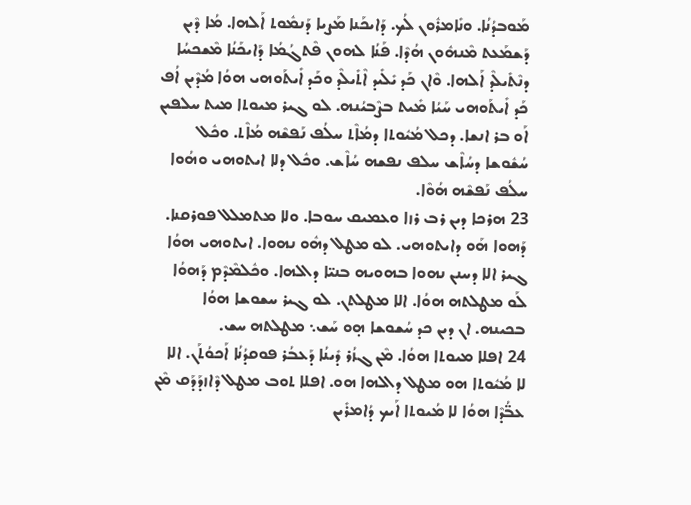ܡܰܘܒܕܳܢܳܐ. ܘܢܺܐܡܪܽܘܢ ܠܳܟ. ܕܰܐܝܟܰܢܐ ܡܰܨܝܐ ܕܰܢܡܽܘܬ ܐܰܠܗܐ. ܡܳܐ ܕܶܝܢ ܕܰܫܡܰܥܬ ܡܶܢܗܽܘܢ ܗܳܕܶܐ. ܦܰܢܳܐ ܠܗܘܢ ܦܶܬܓܳܡܳܐ ܕܰܐܝܟܰܢܳܐ ܡܶܫܟܚܳܐ ܕܢܶܬܺܝܠܶܕ ܐܰܠܗܐ. ܘܶܐܢ ܟܰܕ ܝܺܠܺܝܕ ܐܶܬܺܝܠܶܕ ܘܟܰܕ ܐܺܝܬܰܘܗܝ ܗܘܳܐ ܡܳܕܶܝܢ ܐܳܦ ܟܰܕ ܐܺܝܬܰܘܗܝ ܚܰܝܳܐ ܡܺܝܬ ܒܨܶܒܝܳܢܗ. ܠܘ ܓܝܪ ܡܝܘܬܐ ܡܝܬ ܚܠܦܝܢ ܐܰܘ ܒܪ ܐܢܫܐ. ܕܟܠ ܡܳܝܽܘܬܐ ܕܡܳܐܶܬ ܚܠܳܦ ܢܰܦܫܶܗ ܡܳܐܶܬ. ܘܟܽܠ ܚܳܫܽܘܫܐ ܕܚܳܐܶܫ ܚܠܦ ܢܦܫܗ ܚܳܐܶܫ. ܘܟܽܠ ܕܠܐ ܐܝܬܘܗܝ ܘܗܳܘܐ ܚܠܳܦ ܢܰܦܫܶܗ ܗܳܘܶܐ.
23 ܗܪܟܐ ܕܝܢ ܪܒ ܪܙܐ ܘܥܡܝܩ ܚܘܒܐ. ܘܠܐ ܡܬܡܠܠ ܦܘܪܩܢܐ. ܕܰܗܘܐ ܗܰܘ ܕܐܝܬܘܗܝ. ܠܘ ܡܛܠ ܕܗܽܘ ܢܗܘܐ. ܐܝܬܘܗܝ ܗܘܳܐ ܓܝܪ ܐܠܐ ܕܚܢܢ ܢܗܘܐ ܒܗܘܝܗ ܒܢܝ̈ܐ ܕܐܠܗܐ. ܘܟܽܠܡܶܕܶܡ ܕܰܗܘܳܐ ܠܰܘ ܡܛܠܬܗ ܗܘܳܐ. ܐܠܐ ܡܛܠܬܢ. ܠܘ ܓܝܪ ܚܫܘܫܐ ܗܘܳܐ ܒܟܝܢܗ. ܐܢ ܕܝܢ ܟܕ ܚܳܫܘܫܐ ܗ̣ܘ ܚܰܫ܆ ܡܛܠܬܗ ܚܫ.
24 ܐܦܠܐ ܡܝܘܬܐ ܗܘܳܐ. ܡܶܢ ܓܙܳܪ ܕܺܝܢܳܐ ܕܰܥܒܳܪ ܦܘܩܕܳܢܳܐ ܐܰܟܘܳܬܰܢ. ܐܠܐ ܠܐ ܡܳܝܽܘܬܐ ܗܘ ܡܛܠ ܕܐܠܗܐ ܗܘ. ܐܦܠܐ ܬܘܒ ܡܛܠ ܕܶܐܙܕܰܕܰܩ ܡܶܢ ܥܒ̈ܳܕܶܐ ܗܘܳܐ ܠܐ ܡܳܝܘܬܐ ܐܰܝܟ ܕܳܐܡܪܺܝܢ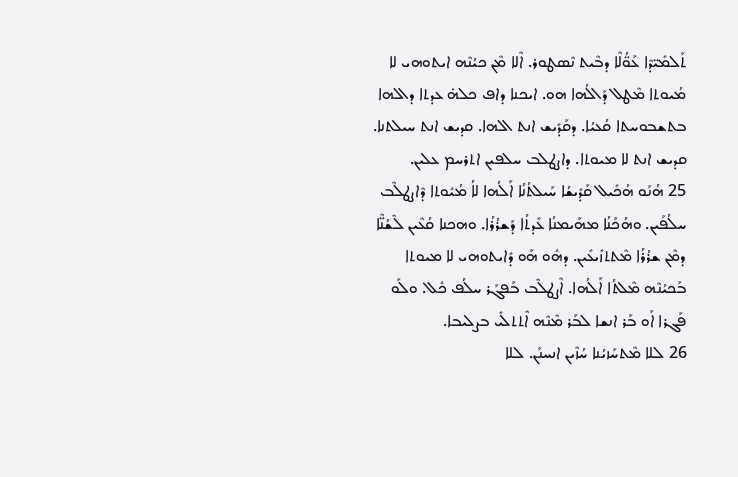ܬܰܠܡܺܝ̈ܕܶܐ ܥܰܘ̈ܳܠܶܐ ܕܒܶܝܬ ܢܶܣܛܘܪ. ܐܶܠܐ ܡܶܢ ܟܝܳܢܶܗ ܐܝܬܘܗܝ ܠܐ ܡܳܝܘܬܐ ܡܶܛܠ ܕܰܐܠܳܗܐ ܗܘ. ܐܝܟܢܐ ܕܐܦ ܟܠܗ̇ ܥܕܬܐ ܕܐܠܗܐ ܒܬܫܒܘܚܬܐ ܩܳܥܝܳܐ. ܕܩܰܕܺܝܫ ܐܢܬ ܐܠܗܐ. ܩܕܝܫ ܐܢܬ ܚܝܠܬܢܐ. ܩܕܝܫ ܐܢܬ ܠܐ ܡܝܘܬܐ. ܕܐܨܛܠܒ ܚܠܦܝܢ ܐܬܪܚܡ ܥܠܝܢ.
25 ܗܳܢܰܘ ܗܳܟܺܝܠ ܩܰܕܺܝܫܳܐ ܚܰܝܠܬܳܢܳܐ ܐܰܠܳܗܐ ܠܐܳ ܡܳܝܽܘܬܐ ܕܶܐܨܛܠܶܒ ܚܠܳܦܰܝܢ. ܘܗܳܟܰܢܳܐ ܡܗܰܝܡܢܳܐ ܥܺܕܬܳܐ ܕܰܫܪܳܪܳܐ. ܘܗܟܢܐ ܩܳܥܶܝܢ ܠܶܫܳܢ̈ܶܐ ܕܡܶܢ ܫܪܳܪܳܐ ܡܶܬܬܙܺܝܥܺܝܢ. ܕܗܽܘ ܗܰܘ ܕܺܐܝܬܘܗܝ ܠܐ ܡܝܘܬܐ ܒܰܟܝܳܢܶܗ ܡܶܠܬܳܐ ܐܰܠܳܗܐ. ܐܶܨܛܠܶܒ ܒܰܦܓܰܪ ܚܠܳܦ ܟܽܠ. ܘܠܰܘ ܦܰܓܪܐ ܐܰܘ ܒܰܪ ܐܢܫܐ ܠܒܰܪ ܡܶܢܶܗ ܐܶܬܬܠܺܝ ܒܨܠܝܒܐ.
26 ܠܠܐ ܡܶܬܚܰܙܝܳܢܐ ܚܳܙܶܝܢ ܐܢܚܢܰܢ. ܠܠܐ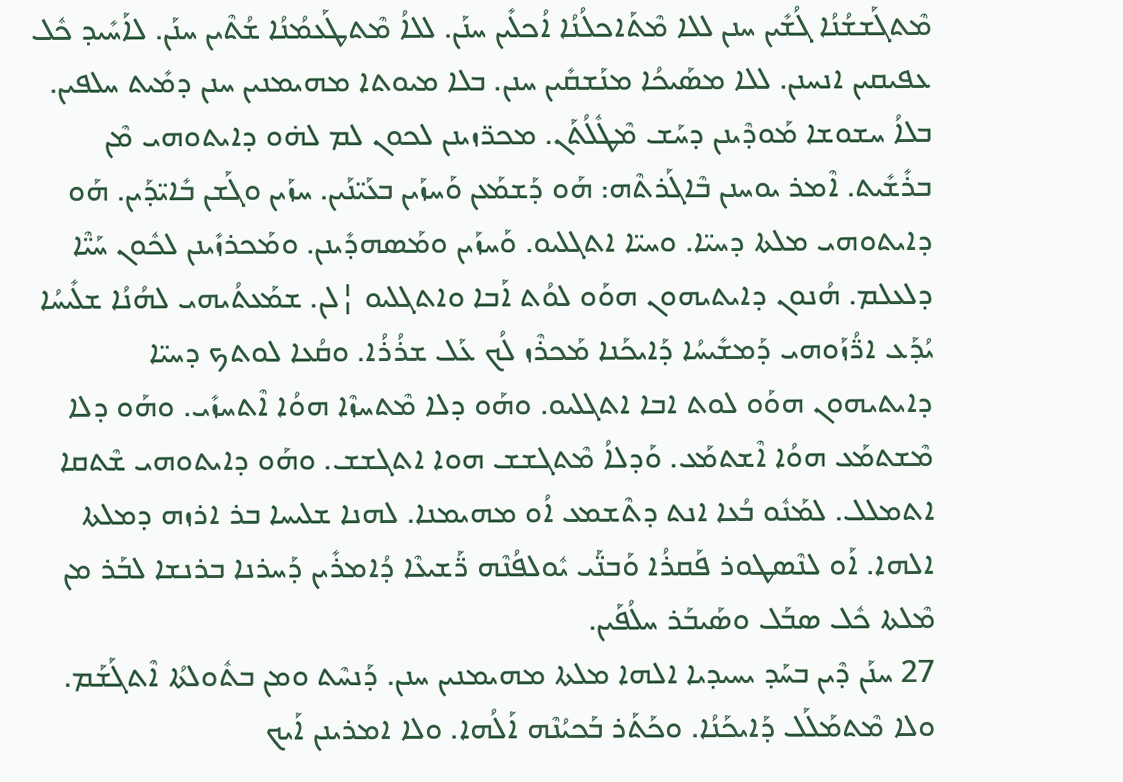ܡܶܬܓܰܫܫܳܢܳܐ ܓܳܫܺܝܢ ܚܢܢ ܠܠܐ ܡܶܬܰܐܟܠܳܢܳܐ ܐܳܟܠܺܝܢ ܚܢܰܢ. ܠܠܐܳ ܡܶܬܛܰܥܡܳܢܳܐ ܫܳܬܶܝܢ ܚܢܰܢ. ܠܐܰܚܺܝܕ ܟܽܠ ܥܦܝܩܝܢ ܐܢܚܢܢ. ܠܠܐ ܡܣܰܝܟܳܐ ܡܢܰܫܩܺܝܢ ܚܢܢ. ܒܠܐ ܡܝܘܬܐ ܡܗܝܡܢܝܢ ܚܢܢ ܕܡܺܝܬ ܚܠܦܝܢ. ܒܠܐܳ ܚܫܘܫܐ ܡܰܘܕܶܝܢܢ ܕܚܰܫ ܡܶܛܽܠܳܬܰܢ. ܡܟܖ̈ܙܝܢܢ ܠܟܘܢ ܠܡ ܠܗ̇ܘ ܕܐܝܬܘܗܝ ܡܶܢ ܒܪܺܫܺܝܬ. ܐܶܡܪ ܝܘܚܢܢ ܒܶܐܓܰܪܬܶܗ: ܗܰܘ ܕܰܫܡܰܥܢ ܘܰܚܙܰܝܢ ܒܥܰܝ̈ܢܰܝܢ. ܚܙܰܝܢ ܘܓܰܫܢ ܒܺܐܝ̈ܕܰܝܢ. ܗܰܘ ܕܐܝܬܘܗܝ ܡܠܬܐ ܕܚܝ̈ܐ. ܘܚܝ̈ܐ ܐܬܓܠܝܘ. ܘܰܚܙܰܝܢ ܘܡܰܣܗܕܺܝܢܢ. ܘܡܰܟܪܙܺܝܢܢ ܠܟܽܘܢ ܚܰܝ̈ܶܐ ܕܠܥܠܡ. ܗܳܢܘܢ ܕܐܝܬܝܗܘܢ ܗܘܰܘ ܠܘܳܬ ܐܰܒܐ ܘܐܬܓܠܝܘ ¦ܠܢ. ܫܡܰܥܬܳܝܗܝ ܠܗܳܢܳܐ ܫܠܺܝܚܳܐ ܝܳܕܰܥ ܐܖ̈ܳܙܰܘܗܝ ܕܰܡܫܺܝܚܳܐ ܕܰܐܝܟܰܢܐ ܡܰܟܪܶܙ ܠܳܟ ܥܰܠ ܫܪܳܪܳܐ. ܘܩܳܥܐ ܠܘܬܟ ܕܚܝ̈ܐ ܕܐܝܬܝܗܘܢ ܗܘܰܘ ܠܘܬ ܐܒܐ ܐܬܓܠܝܘ. ܘܗܰܘ ܕܠܐ ܡܶܬܚܙܶܐ ܗܘܳܐ ܐܶܬܚܙܺܝ. ܘܗܰܘ ܕܠܐ ܡܶܫܬܡܰܥ ܗܘܳܐ ܐܶܫܬܡܰܥ. ܘܰܕܠܐܳ ܡܶܬܓܫܫ ܗܘܐ ܐܬܓܫܫ. ܘܗܰܘ ܕܐܝܬܘܗܝ ܫܶܬܩܐ ܐܬܡܠܠ. ܠܡܰܢܽܘ ܒܳܥܐ ܐܢܬ ܕܬܶܫܡܥ ܐܳܘ ܡܗܝܡܢܐ. ܠܗܢܐ ܫܠܝܚܐ ܒܪ ܐܪܙܗ ܕܡܠܬܐ ܐܠܗܐ. ܐܰܘ ܠܢܶܣܛܘܪ ܦܰܩܪܳܐ ܘܰܒܢ̈ܰܝ ܝܽܘܠܦܳܢܶܗ ܖ̈ܰܫܝܥܶܐ ܕܳܐܡܪܺܝܢ ܕܰܚܪܢܐ ܒܪܢܫܐ ܠܒܰܪ ܡܢ ܡܶܠܬܐ ܟܽܠ ܣܒܰܠ ܘܣܰܝܒܰܪ ܚܠܳܦܰܝܢ.
27 ܚܢܰܢ ܕܶܝܢ ܒܚܰܕ ܝܚܝܕܝܐ ܐܠܗܐ ܡܠܬܐ ܡܗܝܡܢܝܢ ܚܢܢ. ܕܰܢܚܶܬ ܘܡܢ ܒܬܽܘܠܬܳܐ ܐܶܬܓܰܫܰܡ. ܘܠܐ ܡܶܬܡܰܠܰܠ ܕܰܐܝܟܰܢܳܐ. ܘܟܰܬܰܪ ܒܰܟܝܳܢܶܗ ܐܰܠܳܗܐ. ܘܠܐ ܐܡܪܝܢܢ ܐܰܝܟ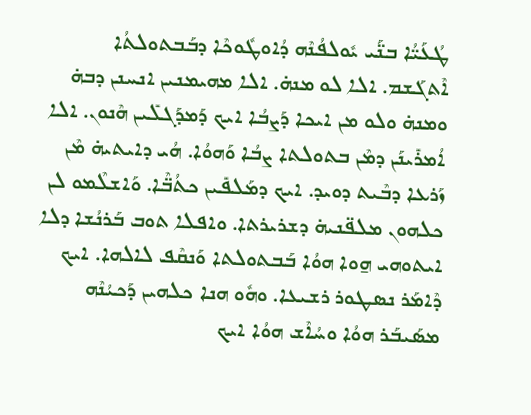ܛܳܥܰܝ̈ܳܐ ܒܢ̈ܰܝ ܝܽܘܠܦܳܢܶܗ ܕܳܐܘܛܽܘܟܶܐ ܕܒܰܒܬܘܠܬܳܐ ܐܶܬܓܰܫܡ. ܐܠܐ ܠܘ ܡܢܗ̇. ܐܠܐ ܡܗܝܡܢܝܢ ܐܢܚܢܢ ܕܒܗ̇ ܘܡܢܗ̇ ܘܠܘ ܡܢ ܐܝܟܐ ܕܰܨܒܳܐ ܐܝܟ ܕܰܡܕܰܓܠܺܝܢ ܗܶܢܘܢ. ܐܠܐ ܐܳܡܪܺܝܢܰܢ ܕܡܶܢ ܒܬܘܠܬܐ ܨܒܳܐ ܘܰܗܘܳܐ. ܗܳܝ ܕܐܝܬܝܗ̇ ܡܶܢ ܙܰܪܥܐ ܕܒܶܝܬ ܕܘܝܕ. ܐܝܟ ܕܡܰܠܦܺܝܢ ܟܬܳܒ̈ܶܐ. ܘܰܐܫܠܶܡܘ ܠܢ ܟܠܗܘܢ ܡܠܦ̈ܢܝܗ̇ ܕܫܪܝܪܬܐ. ܘܐܦܠܐ ܬܘܒ ܒܰܪܢܳܫܐ ܕܠܐ ܐܝܬܘܗܝ ܗ̱ܘܐ ܗܘܳܐ ܒܰܒܬܘܠܬܐ ܘܰܢܩܶܦ ܠܐܠܗܐ. ܐܝܟ ܕܶܐܡܰܪ ܢܣܛܘܪ ܪܫܝܥܐ. ܘܗܽܘ ܗܢܐ ܟܠܗܝܢ ܕܰܟܝܳܢܶܗ ܡܣܰܝܒܰܪ ܗܘܳܐ ܘܚܳܐܶܫ ܗܘܳܐ ܐܝܟ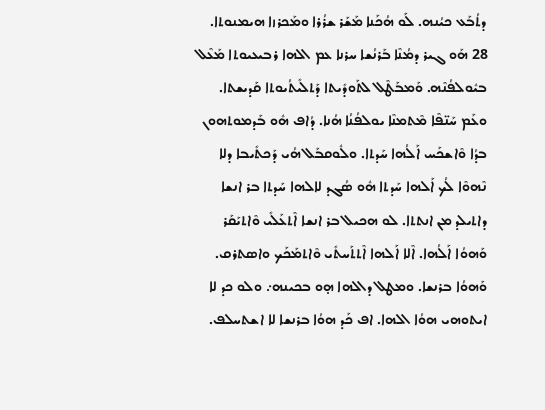ܕܬܳܒܰܥ ܟܝܳܢܗ. ܠܰܘ ܗܳܟܰܢܐ ܡܰܫܰܪ ܫܪܳܪܐ ܘܡܰܟܪܙܐ ܗܝܡܢܘܬܐ.
28 ܗܰܘ ܓܝܪ ܕܡܳܢܶܐ ܒܰܪܢܳܫܐ ܚܪܢܐ ܥܡ ܐܠܗܐ ܪܒܝܥܝܘܬܐ ܡܰܥܶܠ ܒܝܽܘܠܦܳܢܶܗ. ܘܰܡܒܰܛܶܠ ܠܬܰܘܕܺܝܬܐ ܕܰܬܠܺܝܬܳܝܘܬܐ ܩܰܕܝܫܬܐ. ܘܥܰܡ ܚܰܢ̈ܦܶܐ ܡܶܬܡܢܶܐ ܝܘܠܦܳܢܳܐ ܗܳܢܐ. ܕܳܐܦ ܗܽܘ ܒܰܕܡܘܬܗܘܢ ܒܕܳܐ ܘܶܐܫܟܰܚ ܐܰܠܳܗܐ ܚܰܕܬܐ. ܘܠܽܘܩܒܰܠ ܗܳܝ ܕܰܟܬܺܝܒܐ ܕܠܐ ܢܶܗܘܶܐ ܠܳܟ ܐܰܠܗܐ ܚܰܕܬܐ ܗܽܘ ܣܳܓܕ ܠܐܠܗܐ ܚܰܕܬܐ ܒܪ ܐܢܫܐ ܕܐܬܝܠܕ ܡܢ ܐܢܬܬܐ. ܠܘ ܗܟܝܠ ܒܪ ܐܢܫܐ ܐܶܬܥܰܠܺܝ ܘܶܐܬܝܰܩܰܪ ܘܰܗܘܳܐ ܐܰܠܳܗܐ. ܐܶܠܐ ܐܰܠܗܐ ܐܶܬܬܰܚܬܺܝ ܘܶܐܬܡܰܟܰܟ ܘܐܣܬܪܩ. ܘܰܗܘܳܐ ܒܪܢܫܐ. ܘܡܛܠ ܕܐܠܗܐ ܗ̣ܘ ܒܟܝܢܗ܇ ܘܠܘ ܟܕ ܠܐ ܐܝܬܘܗܝ ܗܘܳܐ ܐܠܗܐ. ܐܦ ܟܰܕ ܗܘܳܐ ܒܪܢܫܐ ܠܐ ܐܫܬܚܠܦ.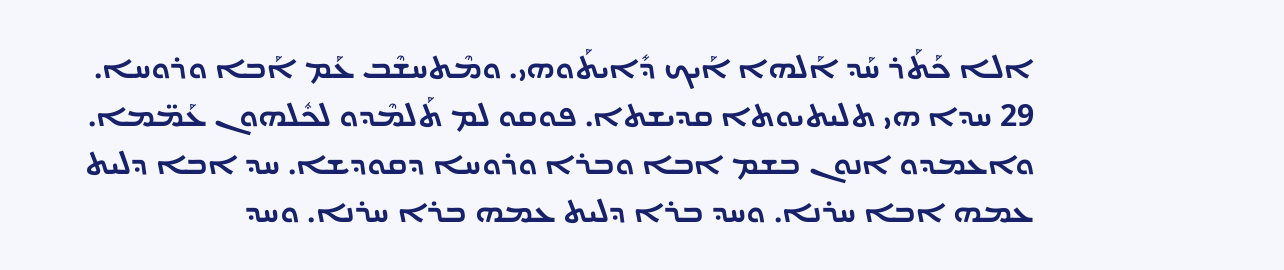ܐܠܐ ܟܰܬܰܪ ܚܰܕ ܐܰܠܗܐ ܐܰܝܟ ܕܺܐܝܬܰܘܗܝ. ܘܡܶܬܚܫܶܒ ܥܰܡ ܐܰܒܐ ܘܪܘܚܐ.
29 ܚܕܐ ܗܝ ܬܠܝܬܝܘܬܐ ܩܕܝܫܬܐ. ܦܘܩܘ ܠܡ ܬܰܠܡܶܕܘ ܠܟܽܠܗܘܢ ܥܰܡ̈ܡܐ. ܘܐܥܡܕܘ ܐܢܘܢ ܒܫܡ ܐܒܐ ܘܒܪܐ ܘܪܘܚܐ ܕܩܘܕܫܐ. ܚܕ ܐܒܐ ܕܠܝܬ ܥܡܗ ܐܒܐ ܚܪܢܐ. ܘܚܕ ܒܪܐ ܕܠܝܬ ܥܡܗ ܒܪܐ ܚܪܢܐ. ܘܚܕ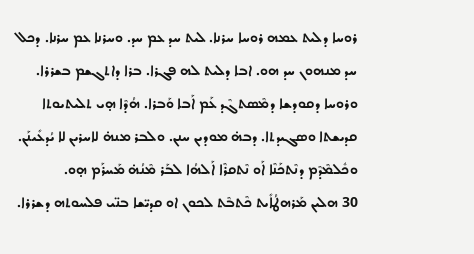ܪܘܚܐ ܕܠܝܬ ܥܡܗ ܪܘܚܐ ܚܪܢܐ. ܠܝܬ ܚܕ ܥܡ ܚܕ. ܘܚܪܢܐ ܥܡ ܚܪܢܐ. ܕܟܠ ܚܕ ܡܢܗܘܢ ܚܕ ܗܘ. ܐܒܐ ܕܠܝܬ ܠܗ ܦܓܪܐ. ܒܪܐ ܕܐܬܓܫܡ ܒܫܪܪܐ. ܘܪܘܚܐ ܕܩܘܕܫܐ ܕܡܶܣܬܓܶܕ ܥܰܡ ܐܰܒܐ ܘܰܒܪܐ. ܗܳܕܶܐ ܗ̣ܝ ܬܠܝܬܝܘܬܐ ܩܕܝܫܬܐ ܘܣܓܝܕܬܐ. ܕܒܗ̇ ܡܘܕܝܢ ܚܢܢ. ܘܠܒܪ ܡܢܗ̇ ܠܐܚܪܝܢ ܠܐ ܝܳܕܥܺܝܢܰܢ. ܘܟܽܠܡܶܕܶܡ ܕܢܶܬܟܰܢܶܐ ܐܰܘ ܢܶܬܩܪܶܐ ܐܰܠܗܳܐ ܠܒܰܪ ܡܶܢܳܗ̇ ܡܰܚܪܰܡ ܗ̣ܘ.
30 ܗܠܝܢ ܡܰܪܗܛܳܐܺܝܬ ܟܶܬܒܶܬ ܠܟܘܢ ܐܘ ܩܕܝ̈ܫܐ ܒܢ̈ܝ ܦܠܚܘܬܗ ܕܫܪܪܐ.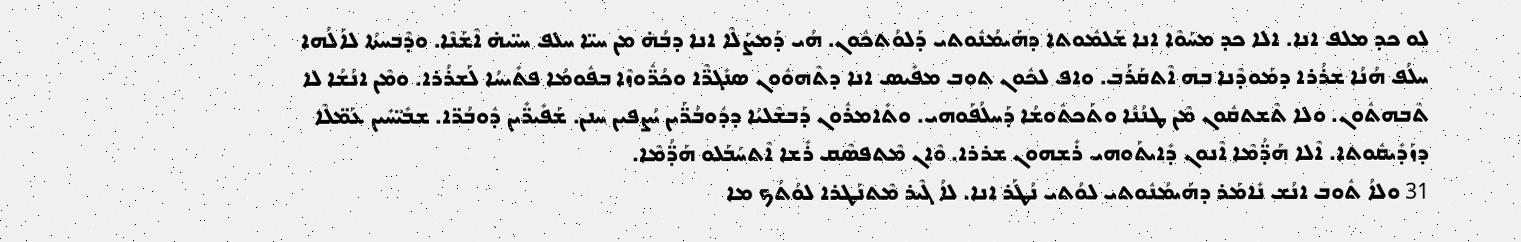ܠܘ ܟܕ ܡܠܦ ܐܢܐ. ܐܠܐ ܟܕ ܡܚܰܘܶܐ ܐܢܐ ܫܰܠܡܽܘܬܐ ܕܗܰܝܡܳܢܽܘܬܝ ܕܰܠܘܳܬܟܽܘܢ. ܗܳܝ ܕܰܡܨܰܠܶܐ ܐܢܐ ܕܒܳܗ̇ ܡܢ ܚܝ̈ܐ ܚܠܦ ܚܝ̈ܝܗ̇ ܐܶܫܰܢܶܐ. ܘܕܶܒܚܬܳܐ ܠܐܰܠܳܗܐ ܚܠܳܦ ܗܳܢܳܐ ܫܪܳܪܐ ܕܡܰܘܕܶܢܐ ܒܗ ܐܶܬܩܰܪܰܒ. ܘܐܦ ܠܟܽܘܢ ܬܘܒ ܡܦܺܝܣ ܐܢܐ ܕܬܶܗܘܽܘܢ ܣܢܺܓܖ̈ܶܐ ܘܟܳܖ̈ܽܘܙܶܐ ܒܦܽܘܡܳܐ ܦܬܺܝܚܳܐ ܠܰܫܪܳܪܐ. ܘܡܶܢ ܐܢܳܫܳܐ ܠܐ ܬܶܒܗܬܽܘܢ. ܘܠܐ ܬܶܫܬܩܽܘܢ ܡܶܢ ܛܢܳܢܳܐ ܘܬܰܟܬܽܘܫܳܐ ܕܰܚܠܳܦܰܘܗܝ. ܘܬܺܐܡܪܽܘܢ ܕܰܒܫܶܠܝܳܐ ܕܕܽܘܒܳܖ̈ܰܝܢ ܝܳܨܦܝܢ ܚܢܢ. ܫܰܦܺܝܖ̈ܺܝܢ ܕܽܘܒܳܖ̈ܐ. ܫܒܺܝ̈ܚܺܝܢ ܥܰܡ̈ܠܶܐ ܕܙܰܕܺܝܩܽܘܬܐ. ܐܶܠܐ ܗܰܕ̈ܳܡܶܐ ܐܶܢܘܢ ܕܺܐܝܬܰܘܗܝ ܪܺܫܗܘܢ ܫܪܪܐ. ܘܶܐܢ ܡܶܬܦܣܶܩ ܪܺܫܐ ܐܶܬܚܰܒܰܠܘ ܗܰܕ̈ܳܡܶܐ.
31 ܘܠܐܳ ܬܽܘܒ ܐܢܳܫ ܢܺܐܡܰܪ ܕܗܰܝܡܳܢܽܘܬܝ ܠܘܳܬܝ ܢܳܛܰܪ ܐܢܐ. ܠܐܳ ܓܶܝܪ ܡܶܬܢܰܛܪܐ ܠܘܳܬܳܟ ܡܐ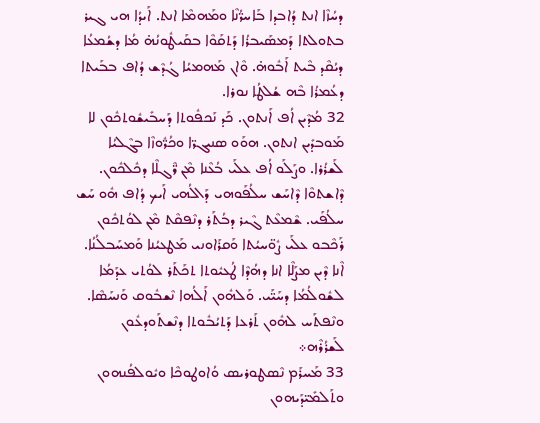ܕܚܳܙܶܐ ܐܢܬ ܕܳܐܒܕܐ ܒܰܐܚܖ̈ܳܢܶܐ ܘܡܰܗܡܶܐ ܐܢܬ. ܐܰܝܕܳܐ ܗܝ ܓܝܪ ܒܬܘܠܬܐ ܕܰܡܣܰܝܒܪܳܐ ܕܰܬܩܰܘܶܐ ܒܩܰܝܛܽܘܢܳܗ̇ ܡܳܐ ܕܫܳܡܥܳܐ ܕܝܳܩܶܕ ܒܶܝܬ ܐܰܒܽܘܗ̇. ܘܶܐܢ ܡܰܗܡܝܳܐ ܓܳܕܶܫ ܕܳܐܦ ܒܒܰܝܬܐ ܕܥܳܡܪܳܐ ܒܶܗ ܫܳܠܛܳܐ ܢܘܪܐ.
32 ܡܳܕܶܝܢ ܐܳܦ ܐܰܢܬܘܢ. ܟܰܕ ܢܰܟܦܽܘܬܐ ܕܰܚܒܺܝܫܽܘܬܟܽܘܢ ܠܐ ܡܰܘܒܕܺܝܢ ܐܢܬܘܢ. ܗܘܰܘ ܣܢܝܓܖ̈ܐ ܘܟܳܖ̈ܽܘܙܶܐ ܒܓܶܠܝܳܐ ܠܰܫܪܳܪܐ. ܘܨܰܠܰܘ ܐܳܦ ܥܠܰܝ ܒܳܥܶܢܐ ܡܶܢ ܖ̈ܶܓܠܶܐ ܕܟܽܠܟܽܘܢ. ܕܶܐܫܬܘܶܐ ܕܶܐܚܰܫ ܚܠܳܦܰܘܗܝ ܕܰܐܠܳܗܝ ܐܰܝܟ ܕܳܐܦ ܗܽܘ ܚܰܫ ܚܠܳܦܰܝ. ܫܶܡܥܶܬ ܓܶܝܪ ܕܒܳܬܰܪ ܕܢܶܦܩܶܬ ܡܶܢ ܠܘܳܬܟܽܘܢ ܪܰܟܶܒܘ ܥܠܰܝ ܨܽܘ̈ܚܝܳܬܐ ܘܰܩܪܰܐܘܢܝ ܡܰܛܥܝܳܢܐ ܘܰܡܚܰܒܠܳܢܳܐ. ܐܶܢܐ ܕܶܝܢ ܡܨܰܠܶܐ ܐܢܐ ܕܗܳܕܶܐ ܛܳܥܝܽܘܬܐ ܬܟܰܬܰܪ ܠܘܳܬܝ ܥܕܰܡܳܐ ܠܫܽܘܠܳܡܳܐ ܕܚܰܝ̈ܰܝ. ܘܰܠܗܽܘܢ ܐܰܠܳܗܐ ܢܶܫܒܽܘܩ ܘܰܢܚܰܣܶܐ. ܘܢܶܦܬܰܚ ܠܗܽܘܢ ܬܰܪܥܐ ܕܰܬܝܳܒܽܘܬܐ ܕܢܶܫܬܰܘܕܥܽܘܢ ܠܰܫܪܳܪܶܗ܀
33 ܡܰܚܪܰܡ ܢܶܣܛܘܪܝܣ ܘܳܐܘܛܘܟܶܐ ܘܝܽܘܠܦܳܢܗܘܢ ܘܬܰܠܡܺܝ̈ܕܰܝܗܘܢ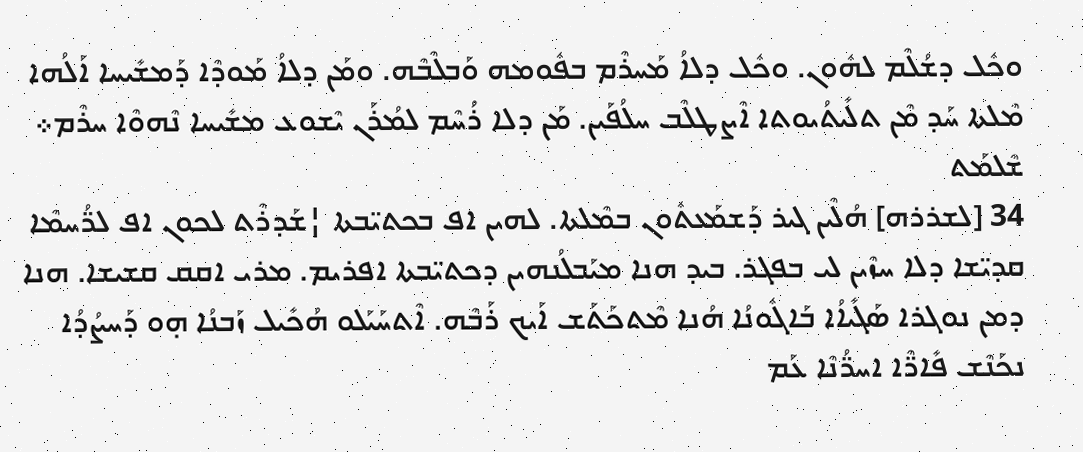ܘܟܽܠ ܕܫܳܠܶܡ ܠܗܽܘܢ. ܘܟܽܠ ܕܠܐܳ ܡܰܚܪܶܡ ܒܦܽܘܡܗ ܘܰܒܠܶܒܶܗ. ܘܡܰܢ ܕܠܐܳ ܡܰܘܕܶܐ ܕܰܡܫܺܝܚܐ ܐܰܠܳܗܐ ܡܶܠܬܐ ܚܰܕ ܡܶܢ ܬܠܺܝܬܳܝܘܬܐ ܐܶܨܛܠܶܒ ܚܠܳܦܰܝܢ. ܡܰܢ ܕܠܐ ܪܳܚܶܡ ܠܡܳܪܰܢ ܝܶܫܘܥ ܡܫܺܝܚܐ ܢܶܗܘܶܐ ܚܪܶܡ܀
ܫܶܠܡܰܬ
34 [ܠܫܪܪܗ] ܗܳܠܶܝܢ ܓܝܪ ܕܰܫܡܰܥܬܽܘܢ ܒܡܶܠܬܐ. ܠܗܝܢ ܐܦ ܒܟܬܝ̈ܒܬܐ ¦ܫܰܕܪܶܬ ܠܟܘܢ ܐܦ ܠܖ̈ܳܚܡܶܐ ܩܕܝ̈ܫܐ ܕܠܐ ܚܙܶܝܢ ܠܝ ܒܦܓܪ. ܒܝܕ ܗܢܐ ܡܝܰܒܠܳܢܗܝܢ ܕܟܬܝ̈ܒܬܐ ܐܦܪܝܡ. ܡܪܝ ܐܩܩ ܩܫܝܫܐ. ܗܢܐ ܕܡܢ ܢܘܓܪܐ ܣܰܓܺܝܐܳܐ ܒܰܐܓܽܘܢܳܐ ܗܳܢܐ ܡܶܬܟܰܬܰܫ ܐܰܝܟ ܪܰܒܶܗ. ܐܶܬܚܰܝܰܠܘ ܗܳܟܺܝܠ ܙܰܒܢܳܐ ܗ̣ܘ ܕܰܚܨܳܕܳܐ ܢܟܰܢܶܫ ܦܺܐܖ̈ܶܐ ܐܚܖ̈ܳܢܶܐ ܥܰܡ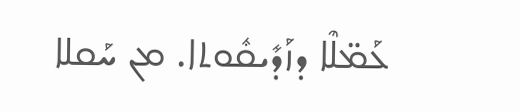ܥܰܡ̈ܠܶܐ ܕܙܰܕܺܝܩܽܘܬܐ. ܡܢ ܚܰܩܠܐ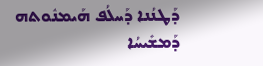ܕܰܛܢܳܢܐ ܕܰܚܠܳܦ ܗܰܝܡܢܽܘܬܗ ܕܰܡܫܺܝܚܳܐ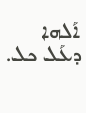ܐܰܠܗܐ ܕܥܰܠ ܟܠ.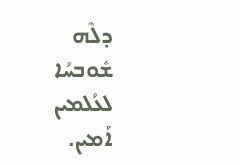ܕܠܶܗ ܫܽܘܒܚܳܐ ܠܥܳܠܡܝܢ ܐܰܡܝܢ.